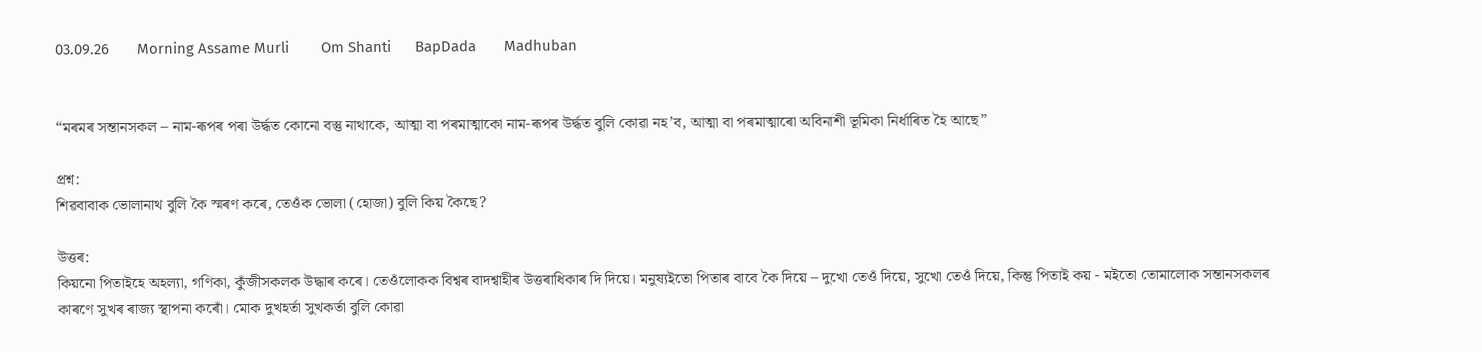03.09.26       Morning Assame Murli        Om Shanti      BapDada       Madhuban


“মৰমৰ সন্তানসকল – নাম-ৰূপৰ পৰা উৰ্দ্ধত কোনো বস্তু নাথাকে, আত্মা বা পৰমাত্মাকো নাম-ৰূপৰ উৰ্দ্ধত বুলি কোৱা নহ’ব, আত্মা বা পৰমাত্মাৰো অবিনাশী ভূমিকা নিৰ্ধাৰিত হৈ আছে”

প্ৰশ্ন:
শিৱবাবাক ভোলানাথ বুলি কৈ স্মৰণ কৰে, তেওঁক ভোলা (হোজা) বুলি কিয় কৈছে?

উত্তৰ:
কিয়নো পিতাইহে অহল্যা, গণিকা, কুঁজীসকলক উদ্ধাৰ কৰে। তেওঁলোকক বিশ্বৰ বাদশ্বাহীৰ উত্তৰাধিকাৰ দি দিয়ে। মনুষ্যইতো পিতাৰ বাবে কৈ দিয়ে – দুখো তেওঁ দিয়ে, সুখো তেওঁ দিয়ে, কিন্তু পিতাই কয় - মইতো তোমালোক সন্তানসকলৰ কাৰণে সুখৰ ৰাজ্য স্থাপনা কৰোঁ। মোক দুখহৰ্তা সুখকৰ্তা বুলি কোৱা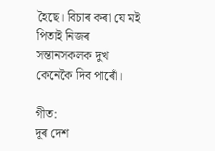হৈছে। বিচাৰ কৰা যে মই পিতাই নিজৰ সন্তানসকলক দুখ কেনেকৈ দিব পাৰোঁ।

গীত:
দূৰ দেশ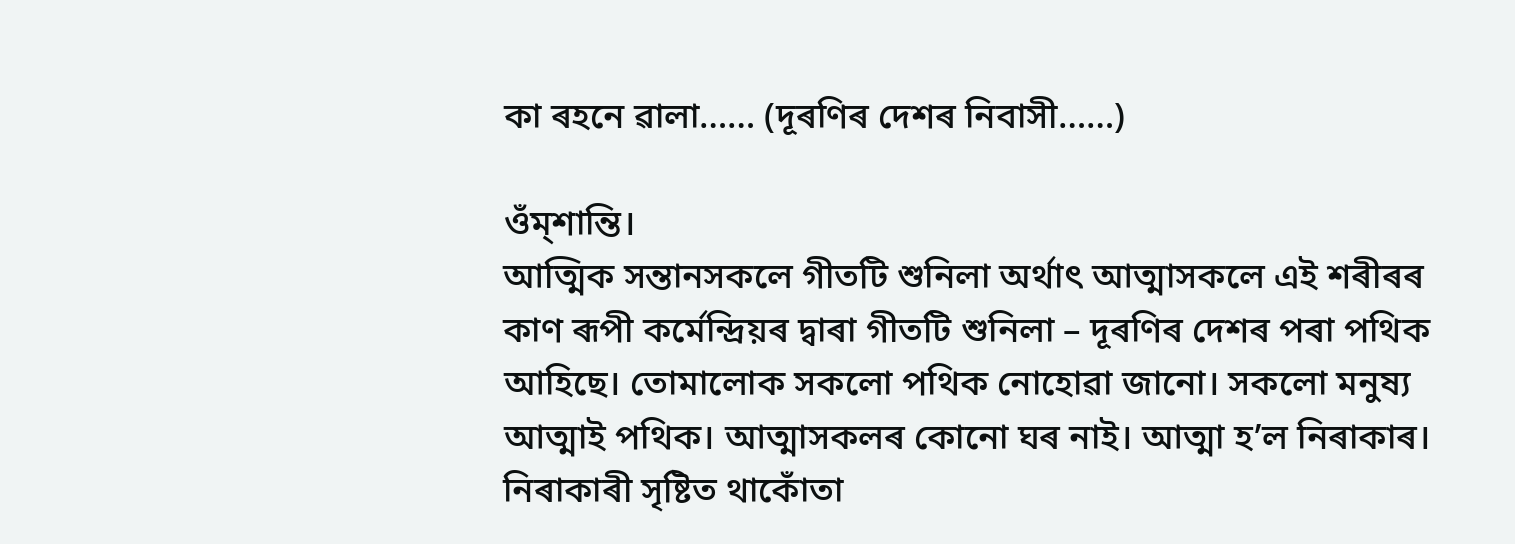কা ৰহনে ৱালা…… (দূৰণিৰ দেশৰ নিবাসী……)

ওঁম্শান্তি।
আত্মিক সন্তানসকলে গীতটি শুনিলা অৰ্থাৎ আত্মাসকলে এই শৰীৰৰ কাণ ৰূপী কৰ্মেন্দ্ৰিয়ৰ দ্বাৰা গীতটি শুনিলা – দূৰণিৰ দেশৰ পৰা পথিক আহিছে। তোমালোক সকলো পথিক নোহোৱা জানো। সকলো মনুষ্য আত্মাই পথিক। আত্মাসকলৰ কোনো ঘৰ নাই। আত্মা হ’ল নিৰাকাৰ। নিৰাকাৰী সৃষ্টিত থাকোঁতা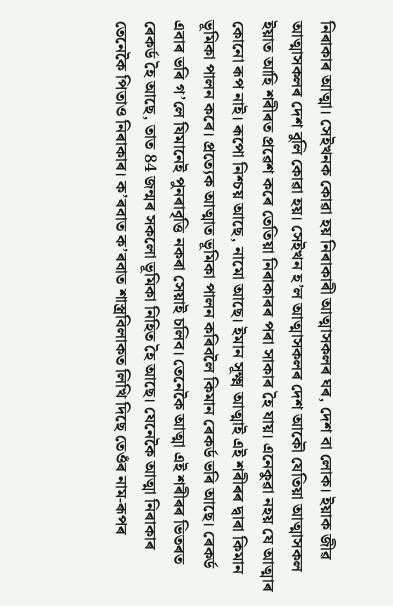নিৰাকাৰ আত্মা। সেইখনক কোৱা হয় নিৰাকাৰী আত্মাসকলৰ ঘৰ, দেশ বা লোক। ইয়াক জীৱ আত্মাসকলৰ দেশ বুলি কোৱা হয়। সেইখন হ’ল আত্মাসকলৰ দেশ আকৌ যেতিয়া আত্মাসকল ইয়াত আহি শৰীৰত প্ৰৱেশ কৰে তেতিয়া নিৰাকাৰৰ পৰা সাকাৰ হৈ যায়। এনেকুৱা নহয় যে আত্মাৰ কোনো ৰূপ নাই। ৰূপো নিশ্চয় আছে, নামো আছে। ইমান সূক্ষ্ম আত্মাই এই শৰীৰৰ দ্বাৰা কিমান ভূমিকা পালন কৰে। প্ৰত্যেক আত্মাত ভূমিকা পালন কৰিবলৈ কিমান ৰেকৰ্ড ভৰি আছে। ৰেকৰ্ড এবাৰ ভৰি গ’লে যিমানেই পুনৰাবৃত্তি নকৰা সেয়াই চলিব। তেনেকৈ আত্মা এই শৰীৰৰ ভিতৰত ৰেকৰ্ড হৈ আছে, তাত 84 জন্মৰ সকলো ভূমিকা নিহিত হৈ আছে। যেনেকৈ আত্মা নিৰাকাৰ তেনেকৈ পিতাও নিৰাকাৰ। ক’ৰবাত ক’ৰবাত শাস্ত্ৰবিলাকত লিখি দিছে তেওঁৰ নাম-ৰূপৰ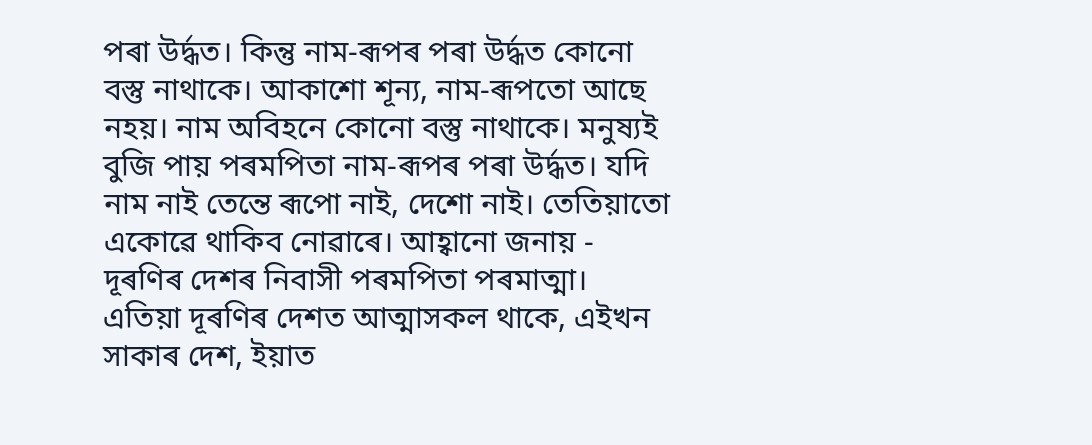পৰা উৰ্দ্ধত। কিন্তু নাম-ৰূপৰ পৰা উৰ্দ্ধত কোনো বস্তু নাথাকে। আকাশো শূন্য, নাম-ৰূপতো আছে নহয়। নাম অবিহনে কোনো বস্তু নাথাকে। মনুষ্যই বুজি পায় পৰমপিতা নাম-ৰূপৰ পৰা উৰ্দ্ধত। যদি নাম নাই তেন্তে ৰূপো নাই, দেশো নাই। তেতিয়াতো একোৱে থাকিব নোৱাৰে। আহ্বানো জনায় - দূৰণিৰ দেশৰ নিবাসী পৰমপিতা পৰমাত্মা। এতিয়া দূৰণিৰ দেশত আত্মাসকল থাকে, এইখন সাকাৰ দেশ, ইয়াত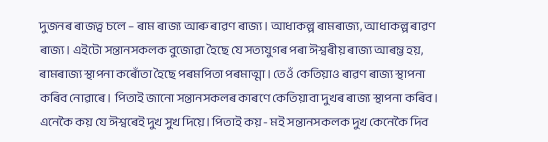দুজনৰ ৰাজত্ব চলে – ৰাম ৰাজ্য আৰু ৰাৱণ ৰাজ্য। আধাকল্প ৰামৰাজ্য, আধাকল্প ৰাৱণ ৰাজ্য। এইটো সন্তানসকলক বুজোৱা হৈছে যে সত্যযুগৰ পৰা ঈশ্বৰীয় ৰাজ্য আৰম্ভ হয়, ৰামৰাজ্য স্থাপনা কৰোঁতা হৈছে পৰমপিতা পৰমাত্মা। তেওঁ কেতিয়াও ৰাৱণ ৰাজ্য স্থাপনা কৰিব নোৱাৰে। পিতাই জানো সন্তানসকলৰ কাৰণে কেতিয়াবা দুখৰ ৰাজ্য স্থাপনা কৰিব। এনেকৈ কয় যে ঈশ্বৰেই দুখ সুখ দিয়ে। পিতাই কয় - মই সন্তানসকলক দুখ কেনেকৈ দিব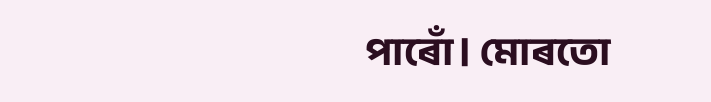পাৰোঁ। মোৰতো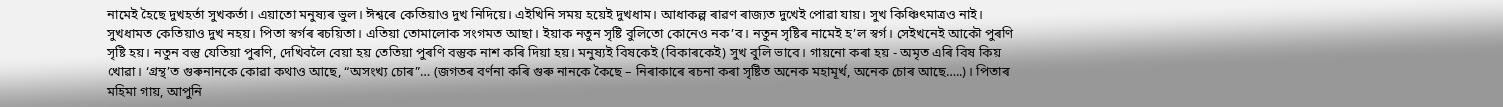নামেই হৈছে দুখহৰ্তা সুখকৰ্তা। এয়াতো মনুষ্যৰ ভুল। ঈশ্বৰে কেতিয়াও দুখ নিদিয়ে। এইখিনি সময় হয়েই দুখধাম। আধাকল্প ৰাৱণ ৰাজ্যত দুখেই পোৱা যায়। সুখ কিঞ্চিৎমাত্ৰও নাই। সুখধামত কেতিয়াও দুখ নহয়। পিতা স্বৰ্গৰ ৰচয়িতা। এতিয়া তোমালোক সংগমত আছা। ইয়াক নতুন সৃষ্টি বুলিতো কোনেও নক’ব। নতুন সৃষ্টিৰ নামেই হ’ল স্বৰ্গ। সেইখনেই আকৌ পুৰণি সৃষ্টি হয়। নতুন বস্তু যেতিয়া পুৰণি, দেখিবলৈ বেয়া হয় তেতিয়া পুৰণি বস্তুক নাশ কৰি দিয়া হয়। মনুষ্যই বিষকেই (বিকাৰকেই) সুখ বুলি ভাবে। গায়নো কৰা হয় - অমৃত এৰি বিষ কিয় খোৱা। ‘গ্ৰন্থ’ত গুৰুনানকে কোৱা কথাও আছে, “অসংখ্য চোৰ”… (জগতৰ বৰ্ণনা কৰি গুৰু নানকে কৈছে – নিৰাকাৰে ৰচনা কৰা সৃষ্টিত অনেক মহামূৰ্খ, অনেক চোৰ আছে…..)। পিতাৰ মহিমা গায়, আপুনি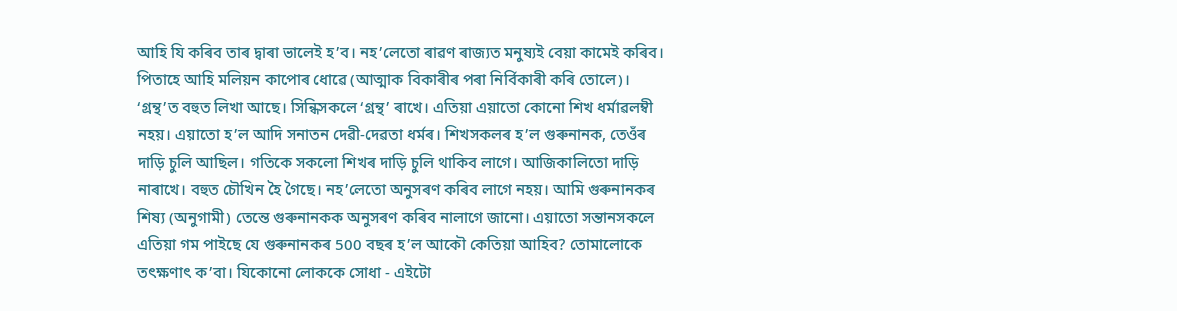আহি যি কৰিব তাৰ দ্বাৰা ভালেই হ’ব। নহ’লেতো ৰাৱণ ৰাজ্যত মনুষ্যই বেয়া কামেই কৰিব। পিতাহে আহি মলিয়ন কাপোৰ ধোৱে (আত্মাক বিকাৰীৰ পৰা নিৰ্বিকাৰী কৰি তোলে)। ‘গ্ৰন্থ’ত বহুত লিখা আছে। সিন্ধিসকলে ‘গ্ৰন্থ’ ৰাখে। এতিয়া এয়াতো কোনো শিখ ধৰ্মাৱলম্বী নহয়। এয়াতো হ’ল আদি সনাতন দেৱী-দেৱতা ধৰ্মৰ। শিখসকলৰ হ’ল গুৰুনানক, তেওঁৰ দাড়ি চুলি আছিল। গতিকে সকলো শিখৰ দাড়ি চুলি থাকিব লাগে। আজিকালিতো দাড়ি নাৰাখে। বহুত চৌখিন হৈ গৈছে। নহ’লেতো অনুসৰণ কৰিব লাগে নহয়। আমি গুৰুনানকৰ শিষ্য (অনুগামী) তেন্তে গুৰুনানকক অনুসৰণ কৰিব নালাগে জানো। এয়াতো সন্তানসকলে এতিয়া গম পাইছে যে গুৰুনানকৰ 500 বছৰ হ’ল আকৌ কেতিয়া আহিব? তোমালোকে তৎক্ষণাৎ ক’বা। যিকোনো লোককে সোধা - এইটো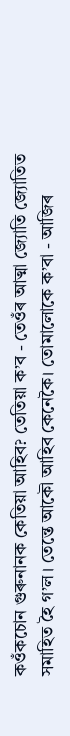কওঁকচোন গুৰুনানক কেতিয়া আহিব? তেতিয়া ক’ব - তেওঁৰ আত্মা জ্যোতি জ্যোতিত সমাহিত হৈ গ’ল। তেন্তে আকৌ আহিব কেনেকৈ। তোমালোকে ক’বা - আজিৰ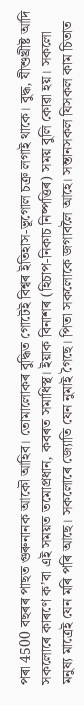পৰা 4500 বছৰৰ পাছত গুৰুনানক আকৌ আহিব। তোমালোকৰ বুদ্ধিত গোটেই বিশ্বৰ ইতিহাস-ভূগোল চক্ৰ লগাই থাকে। বুদ্ধ, যীশুখ্ৰীষ্ট আদি সকলোৰে কাৰণে ক’বা এই সময়ত তমোপ্ৰধান, কবৰত সমাধিস্থ। ইয়াক বিনাশৰ (হিচাপ-নিকাচ নিষ্পত্তিৰ) সময় বুলি কোৱা হয়। সকলো মনুষ্য মাত্ৰেই যেন মৰি পৰি আছে। সকলোৰে জ্যোতি যেন নুমাই গৈছে। পিতা সকলোকে জগাবলৈ আহে। সন্তানসকল যিসকল কাম চিতাত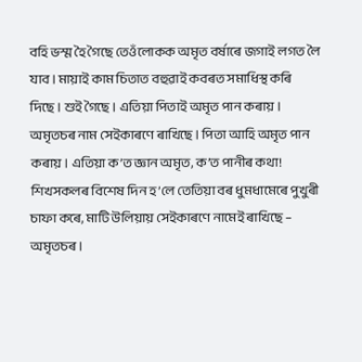বহি ভস্ম হৈ গৈছে তেওঁলোকক অমৃত বৰ্ষাৰে জগাই লগত লৈ যাব। মায়াই কাম চিতাত বহুৱাই কবৰত সমাধিস্থ কৰি দিছে। শুই গৈছে। এতিয়া পিতাই অমৃত পান কৰায়। অমৃতচৰ নাম সেইকাৰণে ৰাখিছে। পিতা আহি অমৃত পান কৰায়। এতিয়া ক’ত জ্ঞান অমৃত, ক’ত পানীৰ কথা! শিখসকলৰ বিশেষ দিন হ’লে তেতিয়া বৰ ধুমধামেৰে পুখুৰী চাফা কৰে, মাটি উলিয়ায় সেইকাৰণে নামেই ৰাখিছে – অমৃতচৰ।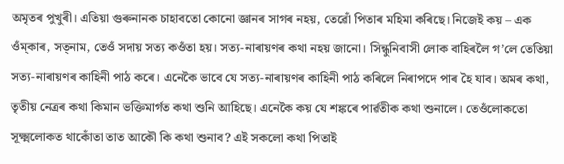অমৃতৰ পুখুৰী। এতিয়া গুৰুনানক চাহাবতো কোনো জ্ঞানৰ সাগৰ নহয়, তেৱোঁ পিতাৰ মহিমা কৰিছে। নিজেই কয় – এক ওঁম্‌কাৰ, সত্‌নাম, তেওঁ সদায় সত্য কওঁতা হয়। সত্য-নাৰায়ণৰ কথা নহয় জানো। সিন্ধুনিবাসী লোক বাহিৰলৈ গ’লে তেতিয়া সত্য-নাৰায়ণৰ কাহিনী পাঠ কৰে। এনেকৈ ভাবে যে সত্য-নাৰায়ণৰ কাহিনী পাঠ কৰিলে নিৰাপদে পাৰ হৈ যাব। অমৰ কথা, তৃতীয় নেত্ৰৰ কথা কিমান ভক্তিমাৰ্গত কথা শুনি আহিছে। এনেকৈ কয় যে শঙ্কৰে পাৰ্ৱতীক কথা শুনালে। তেওঁলোকতো সূক্ষ্মলোকত থাকোঁতা তাত আকৌ কি কথা শুনাব? এই সকলো কথা পিতাই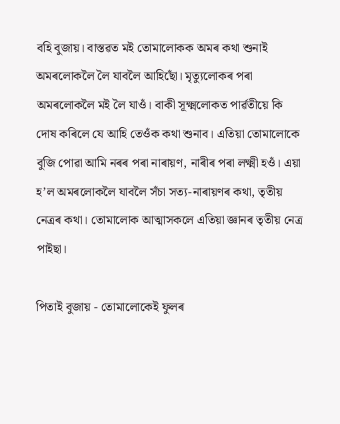বহি বুজায়। বাস্তৱত মই তোমালোকক অমৰ কথা শুনাই অমৰলোকলৈ লৈ যাবলৈ আহিছোঁ। মৃত্যুলোকৰ পৰা অমৰলোকলৈ মই লৈ যাওঁ। বাকী সূক্ষ্মলোকত পাৰ্ৱতীয়ে কি দোষ কৰিলে যে আহি তেওঁক কথা শুনাব। এতিয়া তোমালোকে বুজি পোৱা আমি নৰৰ পৰা নাৰায়ণ, নাৰীৰ পৰা লক্ষ্মী হওঁ। এয়া হ’ল অমৰলোকলৈ যাবলৈ সঁচা সত্য-নাৰায়ণৰ কথা, তৃতীয় নেত্ৰৰ কথা। তোমালোক আত্মাসকলে এতিয়া জ্ঞানৰ তৃতীয় নেত্ৰ পাইছা।

পিতাই বুজায় - তোমালোকেই ফুলৰ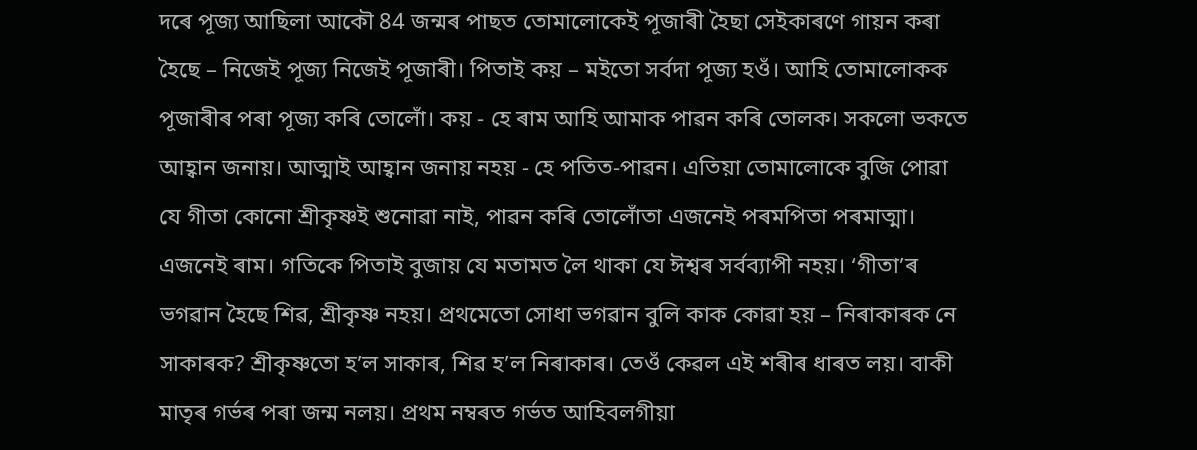দৰে পূজ্য আছিলা আকৌ 84 জন্মৰ পাছত তোমালোকেই পূজাৰী হৈছা সেইকাৰণে গায়ন কৰা হৈছে – নিজেই পূজ্য নিজেই পূজাৰী। পিতাই কয় – মইতো সৰ্বদা পূজ্য হওঁ। আহি তোমালোকক পূজাৰীৰ পৰা পূজ্য কৰি তোলোঁ। কয় - হে ৰাম আহি আমাক পাৱন কৰি তোলক। সকলো ভকতে আহ্বান জনায়। আত্মাই আহ্বান জনায় নহয় - হে পতিত-পাৱন। এতিয়া তোমালোকে বুজি পোৱা যে গীতা কোনো শ্ৰীকৃষ্ণই শুনোৱা নাই, পাৱন কৰি তোলোঁতা এজনেই পৰমপিতা পৰমাত্মা। এজনেই ৰাম। গতিকে পিতাই বুজায় যে মতামত লৈ থাকা যে ঈশ্বৰ সৰ্বব্যাপী নহয়। ‘গীতা’ৰ ভগৱান হৈছে শিৱ, শ্ৰীকৃষ্ণ নহয়। প্ৰথমেতো সোধা ভগৱান বুলি কাক কোৱা হয় – নিৰাকাৰক নে সাকাৰক? শ্ৰীকৃষ্ণতো হ’ল সাকাৰ, শিৱ হ’ল নিৰাকাৰ। তেওঁ কেৱল এই শৰীৰ ধাৰত লয়। বাকী মাতৃৰ গৰ্ভৰ পৰা জন্ম নলয়। প্ৰথম নম্বৰত গৰ্ভত আহিবলগীয়া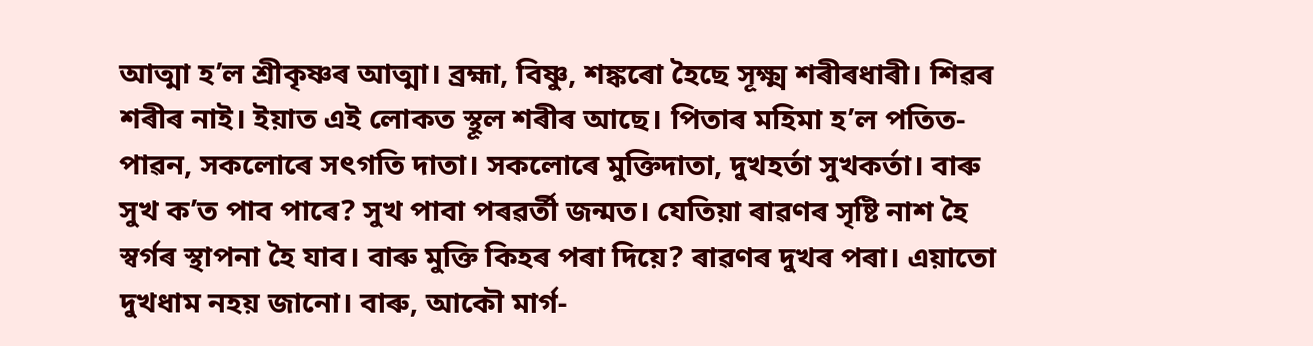আত্মা হ’ল শ্ৰীকৃষ্ণৰ আত্মা। ব্ৰহ্মা, বিষ্ণু, শঙ্কৰো হৈছে সূক্ষ্ম শৰীৰধাৰী। শিৱৰ শৰীৰ নাই। ইয়াত এই লোকত স্থূল শৰীৰ আছে। পিতাৰ মহিমা হ’ল পতিত-পাৱন, সকলোৰে সৎগতি দাতা। সকলোৰে মুক্তিদাতা, দুখহৰ্তা সুখকৰ্তা। বাৰু সুখ ক’ত পাব পাৰে? সুখ পাবা পৰৱৰ্তী জন্মত। যেতিয়া ৰাৱণৰ সৃষ্টি নাশ হৈ স্বৰ্গৰ স্থাপনা হৈ যাব। বাৰু মুক্তি কিহৰ পৰা দিয়ে? ৰাৱণৰ দুখৰ পৰা। এয়াতো দুখধাম নহয় জানো। বাৰু, আকৌ মাৰ্গ-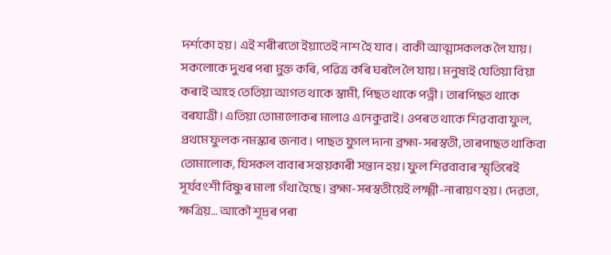দৰ্শকো হয়। এই শৰীৰতো ইয়াতেই নাশ হৈ যাব। বাকী আত্মাসকলক লৈ যায়। সকলোকে দুখৰ পৰা মুক্ত কৰি, পৱিত্ৰ কৰি ঘৰলৈ লৈ যায়। মনুষ্যই যেতিয়া বিয়া কৰাই আহে তেতিয়া আগত থাকে স্বামী, পিছত থাকে পত্নী। তাৰপিছত থাকে বৰযাত্ৰী। এতিয়া তোমালোকৰ মালাও এনেকুৱাই। ওপৰত থাকে শিৱবাবা ফুল, প্ৰথমে ফুলক নমস্কাৰ জনাব। পাছত যুগল দানা ব্ৰহ্মা-সৰস্বতী, তাৰপাছত থাকিবা তোমালোক, যিসকল বাবাৰ সহায়কাৰী সন্তান হয়। ফুল শিৱবাবাৰ স্মৃতিৰেই সূৰ্যবংশী বিষ্ণুৰ মালা গঁথা হৈছে। ব্ৰহ্মা-সৰস্বতীয়েই লক্ষ্মী-নাৰায়ণ হয়। দেৱতা, ক্ষত্ৰিয়… আকৌ শূদ্ৰৰ পৰা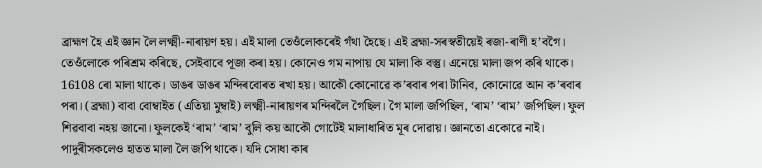ব্ৰাহ্মণ হৈ এই জ্ঞান লৈ লক্ষ্মী-নাৰায়ণ হয়। এই মালা তেওঁলোকৰেই গঁথা হৈছে। এই ব্ৰহ্মা-সৰস্বতীয়েই ৰজা-ৰাণী হ’বগৈ। তেওঁলোকে পৰিশ্ৰম কৰিছে, সেইবাবে পূজা কৰা হয়। কোনেও গম নাপায় যে মালা কি বস্তু। এনেয়ে মালা জপ কৰি থাকে। 16108 ৰো মালা থাকে। ডাঙৰ ডাঙৰ মন্দিৰবোৰত ৰখা হয়। আকৌ কোনোৱে ক’ৰবাৰ পৰা টানিব, কোনোৱে আন ক’ৰবাৰ পৰা। (ব্ৰহ্মা) বাবা বোম্বাইত (এতিয়া মুম্বাই) লক্ষ্মী-নাৰায়ণৰ মন্দিৰলৈ গৈছিল। গৈ মালা জপিছিল, ‘ৰাম’ ‘ৰাম’ জপিছিল। ফুল শিৱবাবা নহয় জানো। ফুলকেই ‘ৰাম’ ‘ৰাম’ বুলি কয় আকৌ গোটেই মালাধাৰিত মূৰ দোৱায়। জ্ঞানতো একোৱে নাই। পাদুৰীসকলেও হাতত মালা লৈ জপি থাকে। যদি সোধা কাৰ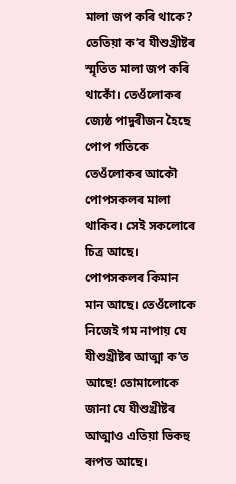মালা জপ কৰি থাকে? তেতিয়া ক’ব যীশুখ্ৰীষ্টৰ স্মৃতিত মালা জপ কৰি থাকোঁ। তেওঁলোকৰ জ্যেষ্ঠ পাদুৰীজন হৈছে পোপ গতিকে তেওঁলোকৰ আকৌ পোপসকলৰ মালা থাকিব। সেই সকলোৰে চিত্ৰ আছে। পোপসকলৰ কিমান মান আছে। তেওঁলোকে নিজেই গম নাপায় যে যীশুখ্ৰীষ্টৰ আত্মা ক’ত আছে! তোমালোকে জানা যে যীশুখ্ৰীষ্টৰ আত্মাও এতিয়া ভিকহু ৰূপত আছে।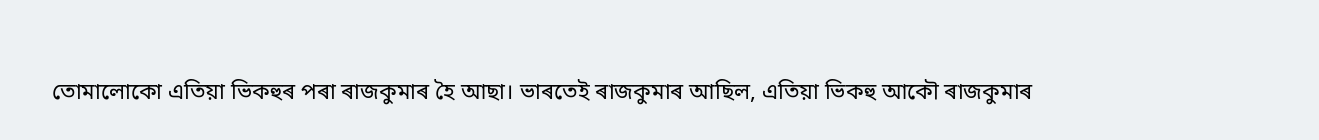তোমালোকো এতিয়া ভিকহুৰ পৰা ৰাজকুমাৰ হৈ আছা। ভাৰতেই ৰাজকুমাৰ আছিল, এতিয়া ভিকহু আকৌ ৰাজকুমাৰ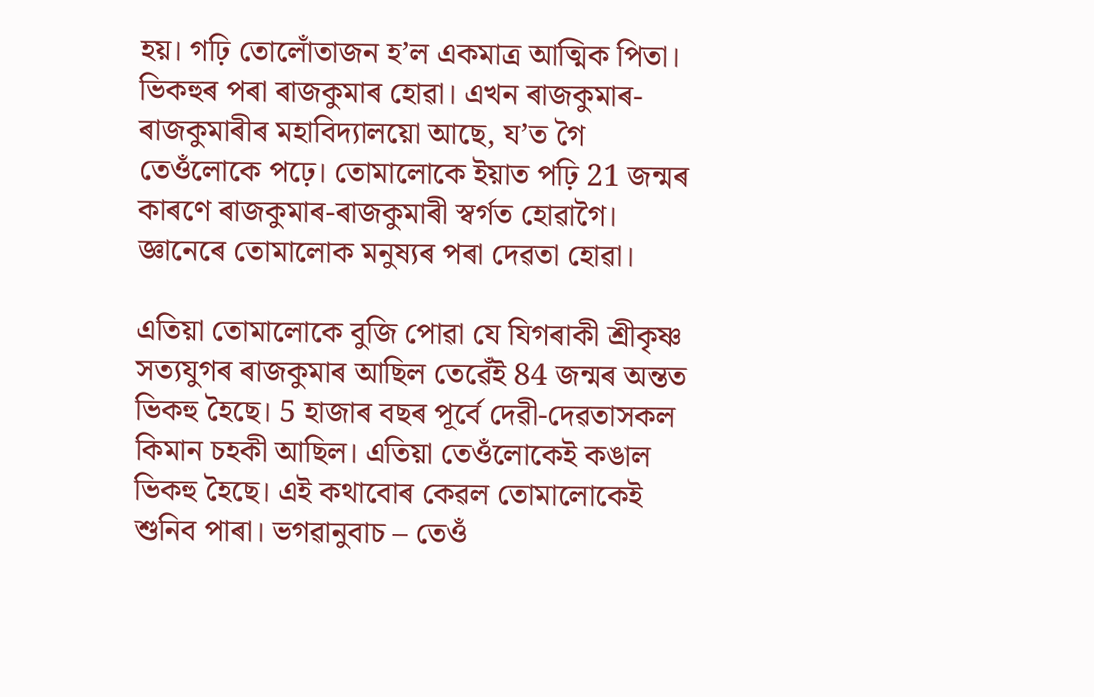হয়। গঢ়ি তোলোঁতাজন হ’ল একমাত্ৰ আত্মিক পিতা। ভিকহুৰ পৰা ৰাজকুমাৰ হোৱা। এখন ৰাজকুমাৰ-ৰাজকুমাৰীৰ মহাবিদ্যালয়ো আছে, য’ত গৈ তেওঁলোকে পঢ়ে। তোমালোকে ইয়াত পঢ়ি 21 জন্মৰ কাৰণে ৰাজকুমাৰ-ৰাজকুমাৰী স্বৰ্গত হোৱাগৈ। জ্ঞানেৰে তোমালোক মনুষ্যৰ পৰা দেৱতা হোৱা।

এতিয়া তোমালোকে বুজি পোৱা যে যিগৰাকী শ্ৰীকৃষ্ণ সত্যযুগৰ ৰাজকুমাৰ আছিল তেৱেঁই 84 জন্মৰ অন্তত ভিকহু হৈছে। 5 হাজাৰ বছৰ পূৰ্বে দেৱী-দেৱতাসকল কিমান চহকী আছিল। এতিয়া তেওঁলোকেই কঙাল ভিকহু হৈছে। এই কথাবোৰ কেৱল তোমালোকেই শুনিব পাৰা। ভগৱানুবাচ – তেওঁ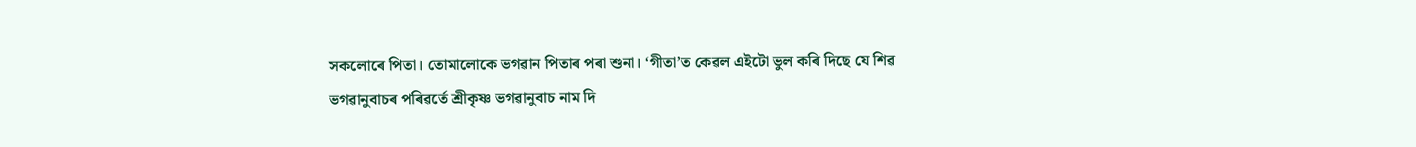সকলোৰে পিতা। তোমালোকে ভগৱান পিতাৰ পৰা শুনা। ‘গীতা’ত কেৱল এইটো ভুল কৰি দিছে যে শিৱ ভগৱানুবাচৰ পৰিৱৰ্তে শ্ৰীকৃষ্ণ ভগৱানুবাচ নাম দি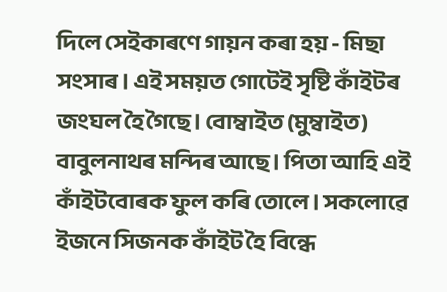দিলে সেইকাৰণে গায়ন কৰা হয় - মিছা সংসাৰ। এই সময়ত গোটেই সৃষ্টি কাঁইটৰ জংঘল হৈ গৈছে। বোম্বাইত (মুম্বাইত) বাবুলনাথৰ মন্দিৰ আছে। পিতা আহি এই কাঁইটবোৰক ফুল কৰি তোলে। সকলোৱে ইজনে সিজনক কাঁইট হৈ বিন্ধে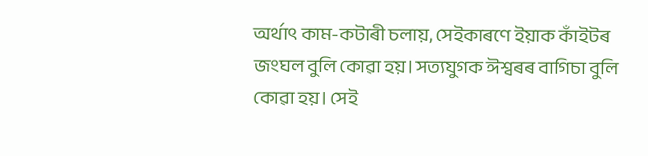অৰ্থাৎ কাম-কটাৰী চলায়, সেইকাৰণে ইয়াক কাঁইটৰ জংঘল বুলি কোৱা হয়। সত্যযুগক ঈশ্বৰৰ বাগিচা বুলি কোৱা হয়। সেই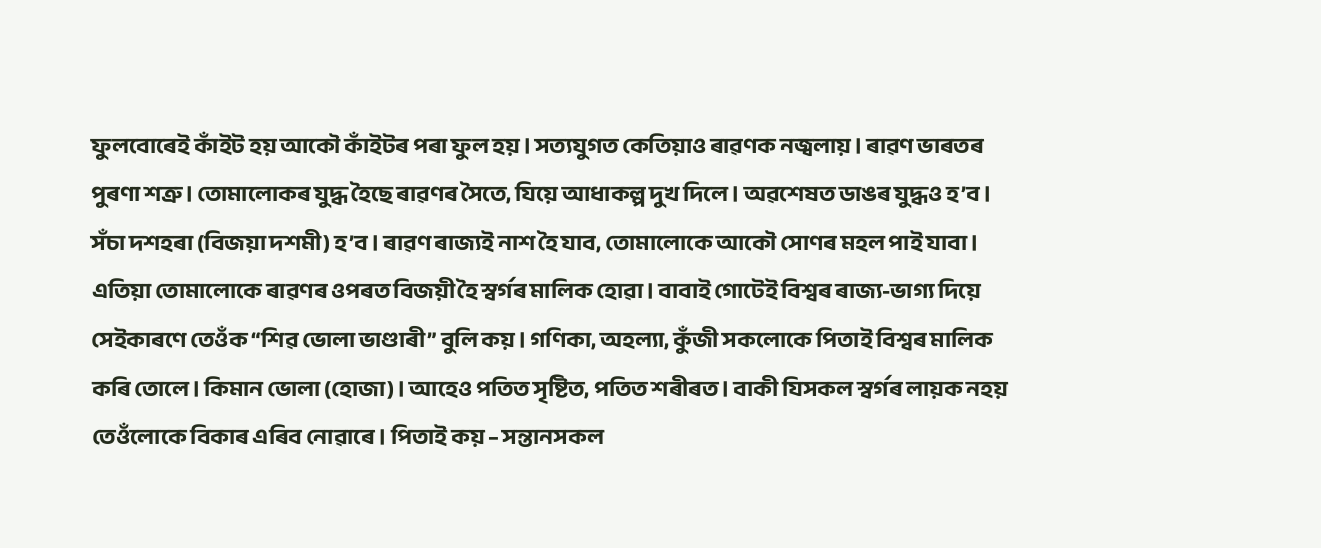ফুলবোৰেই কাঁইট হয় আকৌ কাঁইটৰ পৰা ফুল হয়। সত্যযুগত কেতিয়াও ৰাৱণক নজ্বলায়। ৰাৱণ ভাৰতৰ পুৰণা শত্ৰু। তোমালোকৰ যুদ্ধ হৈছে ৰাৱণৰ সৈতে, যিয়ে আধাকল্প দুখ দিলে। অৱশেষত ডাঙৰ যুদ্ধও হ’ব। সঁচা দশহৰা (বিজয়া দশমী) হ’ব। ৰাৱণ ৰাজ্যই নাশ হৈ যাব, তোমালোকে আকৌ সোণৰ মহল পাই যাবা। এতিয়া তোমালোকে ৰাৱণৰ ওপৰত বিজয়ী হৈ স্বৰ্গৰ মালিক হোৱা। বাবাই গোটেই বিশ্বৰ ৰাজ্য-ভাগ্য দিয়ে সেইকাৰণে তেওঁক “শিৱ ভোলা ভাণ্ডাৰী” বুলি কয়। গণিকা, অহল্যা, কুঁজী সকলোকে পিতাই বিশ্বৰ মালিক কৰি তোলে। কিমান ভোলা (হোজা)। আহেও পতিত সৃষ্টিত, পতিত শৰীৰত। বাকী যিসকল স্বৰ্গৰ লায়ক নহয় তেওঁলোকে বিকাৰ এৰিব নোৱাৰে। পিতাই কয় – সন্তানসকল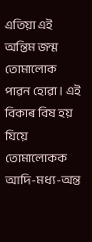এতিয়া এই অন্তিম জন্ম তোমালোক পাৱন হোৱা। এই বিকাৰ বিষ হয় যিয়ে তোমালোকক আদি-মধ্য-অন্ত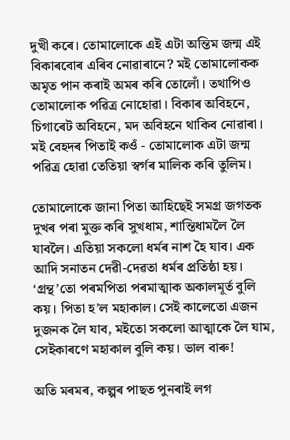দুখী কৰে। তোমালোকে এই এটা অন্তিম জন্ম এই বিকাৰবোৰ এৰিব নোৱাৰানে? মই তোমালোকক অমৃত পান কৰাই অমৰ কৰি তোলোঁ। তথাপিও তোমালোক পৱিত্ৰ নোহোৱা। বিকাৰ অবিহনে, চিগাৰেট অবিহনে, মদ অবিহনে থাকিব নোৱাৰা। মই বেহদৰ পিতাই কওঁ - তোমালোক এটা জন্ম পৱিত্ৰ হোৱা তেতিয়া স্বৰ্গৰ মালিক কৰি তুলিম।

তোমালোকে জানা পিতা আহিছেই সমগ্ৰ জগতক দুখৰ পৰা মুক্ত কৰি সুখধাম, শান্তিধামলৈ লৈ যাবলৈ। এতিয়া সকলো ধৰ্মৰ নাশ হৈ যাব। এক আদি সনাতন দেৱী-দেৱতা ধৰ্মৰ প্ৰতিষ্ঠা হয়। ‘গ্ৰন্থ’তো পৰমপিতা পৰমাত্মাক অকালমূৰ্ত বুলি কয়। পিতা হ’ল মহাকাল। সেই কালেতো এজন দুজনক লৈ যাব, মইতো সকলো আত্মাকে লৈ যাম, সেইকাৰণে মহাকাল বুলি কয়। ভাল বাৰু!

অতি মৰমৰ, কল্পৰ পাছত পুনৰাই লগ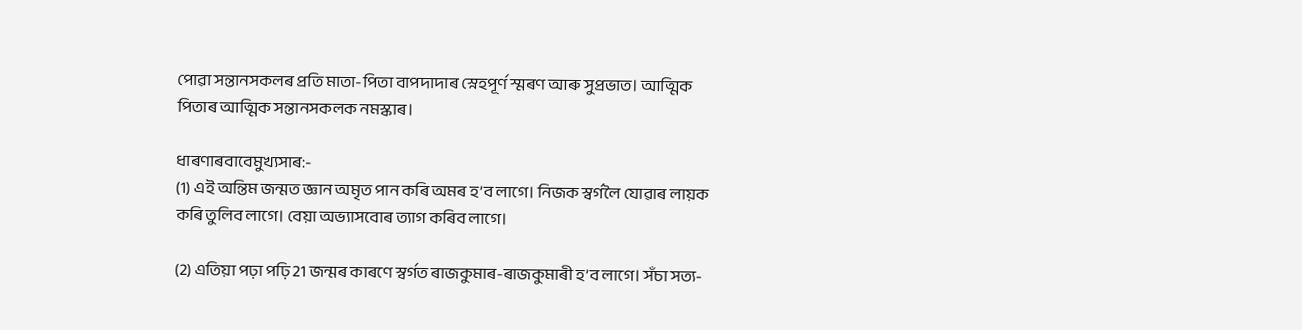পোৱা সন্তানসকলৰ প্ৰতি মাতা-পিতা বাপদাদাৰ স্নেহপূৰ্ণ স্মৰণ আৰু সুপ্ৰভাত। আত্মিক পিতাৰ আত্মিক সন্তানসকলক নমস্কাৰ।

ধাৰণাৰবাবেমুখ্যসাৰ:-
(1) এই অন্তিম জন্মত জ্ঞান অমৃত পান কৰি অমৰ হ’ব লাগে। নিজক স্বৰ্গলৈ যোৱাৰ লায়ক কৰি তুলিব লাগে। বেয়া অভ্যাসবোৰ ত্যাগ কৰিব লাগে।

(2) এতিয়া পঢ়া পঢ়ি 21 জন্মৰ কাৰণে স্বৰ্গত ৰাজকুমাৰ-ৰাজকুমাৰী হ’ব লাগে। সঁচা সত্য-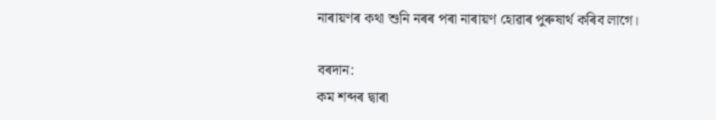নাৰায়ণৰ কথা শুনি নৰৰ পৰা নাৰায়ণ হোৱাৰ পুৰুষাৰ্থ কৰিব লাগে।

বৰদান:
কম শব্দৰ দ্বাৰা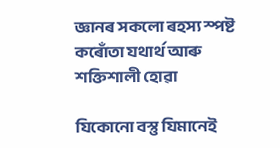জ্ঞানৰ সকলো ৰহস্য স্পষ্ট কৰোঁতা যথার্থ আৰু শক্তিশালী হোৱা

যিকোনো বস্তু যিমানেই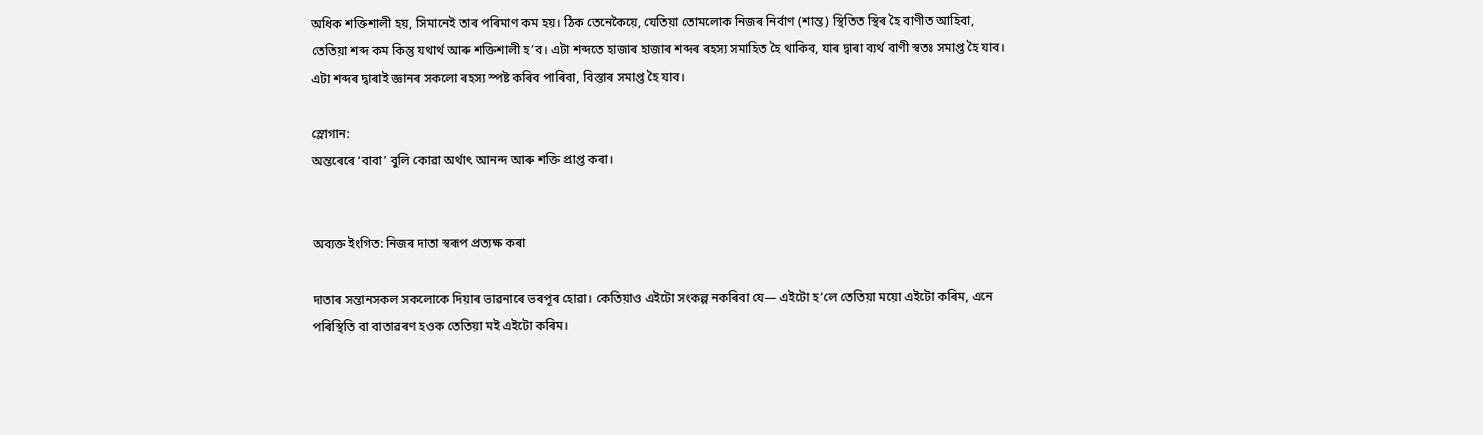অধিক শক্তিশালী হয়, সিমানেই তাৰ পৰিমাণ কম হয়। ঠিক তেনেকৈয়ে, যেতিয়া তোমলোক নিজৰ নিৰ্বাণ (শান্ত) স্থিতিত স্থিৰ হৈ বাণীত আহিবা, তেতিয়া শব্দ কম কিন্তু যথার্থ আৰু শক্তিশালী হ’ব। এটা শব্দতে হাজাৰ হাজাৰ শব্দৰ ৰহস্য সমাহিত হৈ থাকিব, যাৰ দ্বাৰা ব্যৰ্থ বাণী স্বতঃ সমাপ্ত হৈ যাব। এটা শব্দৰ দ্বাৰাই জ্ঞানৰ সকলো ৰহস্য স্পষ্ট কৰিব পাৰিবা, বিস্তাৰ সমাপ্ত হৈ যাব।

স্লোগান:
অন্তৰেৰে ‘বাবা’ বুলি কোৱা অৰ্থাৎ আনন্দ আৰু শক্তি প্ৰাপ্ত কৰা।


অব্যক্ত ইংগিত: নিজৰ দাতা স্বৰূপ প্ৰত্যক্ষ কৰা

দাতাৰ সন্তানসকল সকলোকে দিয়াৰ ভাৱনাৰে ভৰপূৰ হোৱা। কেতিয়াও এইটো সংকল্প নকৰিবা যে— এইটো হ’লে তেতিয়া ময়ো এইটো কৰিম, এনে পৰিস্থিতি বা বাতাৱৰণ হওক তেতিয়া মই এইটো কৰিম।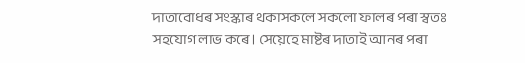দাতাবোধৰ সংস্কাৰ থকাসকলে সকলো ফালৰ পৰা স্বতঃ সহযোগ লাভ কৰে। সেয়েহে মাষ্টৰ দাতাই আনৰ পৰা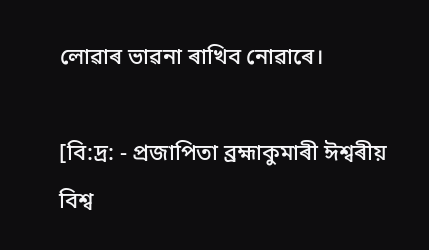লোৱাৰ ভাৱনা ৰাখিব নোৱাৰে।

[বি:দ্ৰ: - প্ৰজাপিতা ব্ৰহ্মাকুমাৰী ঈশ্বৰীয় বিশ্ব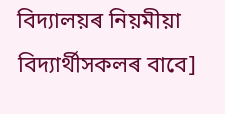বিদ্যালয়ৰ নিয়মীয়া বিদ্যাৰ্থীসকলৰ বাবে]